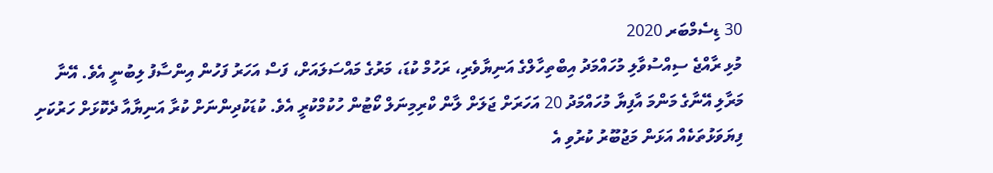30 ޑިސެމްބަރ 2020
މުޅި ރާއްޖެ ސިއްސުވާލި މުހައްމަދު އިބްތިހާލްގެ އަނިޔާވެރި، ރަހުމް ކުޑަ، މަރުގެ މައްސަލައަށް، ފަސް އަހަރު ފަހުން އިންސާފު ލިބުނީ އެވެ. އޭނާ މަރާލި އޭނާގެ މަންމަ އާފިޔާ މުހައްމަދު 20 އަހަރަށް ޖަލަށް ލާން ކްރިމިނަލް ކޯޓުން ހުކުމްކުރީ އެވެ. ކުޑަކުދިންނަށް ކުރާ އަނިޔާއާ ދެކޮޅަށް ހަރުކަށި ފިޔަވަޅުތަކެއް އަޅަން މަޖުބޫރު ކުރުވި އެ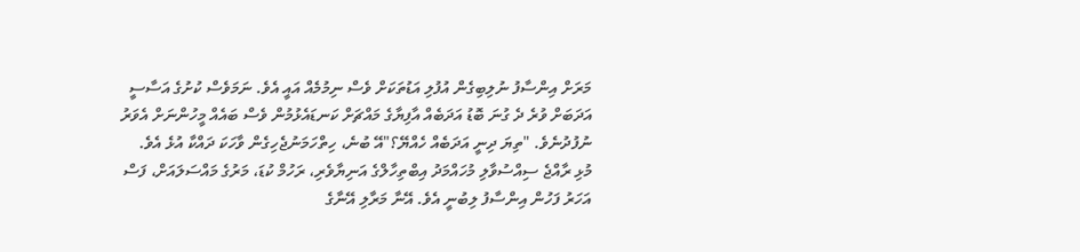މަރަށް އިންސާފު ނުލިބިގެން އުފުލި އަޑުތަކަށް ވެސް ނިމުމެއް އައީ އެވެ. ނަމަވެސް ކުށުގެ އަސާސީ އަދަބަށް ވުރެ ދެ ގުނަ ބޮޑު އަދަބެއް އާފިޔާގެ މައްޗަށް ކަނޑައެޅުމުން ވެސް ބައެއް މީހުންނަށް އެވަރު ނުފުދުނެވެ. "ތިޔަ ދިނީ އަދަބެއް ހެއްޔޭ؟"އޭ ބުނެ، ހިތްހަމަނުޖެހިގެން ވާހަކަ ދައްކާ އުޅެ އެވެ.
މުޅި ރާއްޖެ ސިއްސުވާލި މުހައްމަދު އިބްތިހާލްގެ އަނިޔާވެރި، ރަހުމް ކުޑަ، މަރުގެ މައްސަލައަށް، ފަސް އަހަރު ފަހުން އިންސާފު ލިބުނީ އެވެ. އޭނާ މަރާލި އޭނާގެ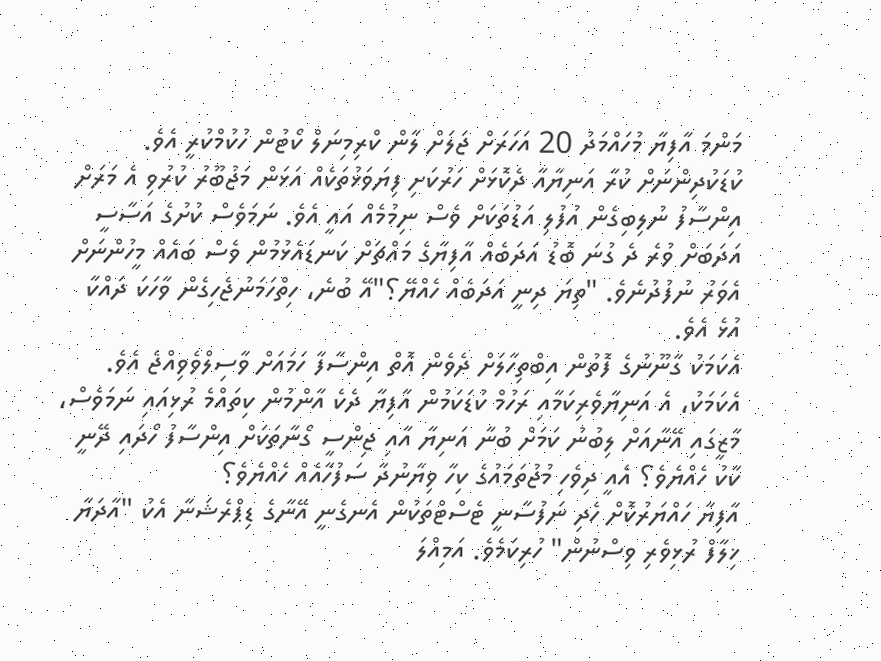މަންމަ އާފިޔާ މުހައްމަދު 20 އަހަރަށް ޖަލަށް ލާން ކްރިމިނަލް ކޯޓުން ހުކުމްކުރީ އެވެ. ކުޑަކުދިންނަށް ކުރާ އަނިޔާއާ ދެކޮޅަށް ހަރުކަށި ފިޔަވަޅުތަކެއް އަޅަން މަޖުބޫރު ކުރުވި އެ މަރަށް އިންސާފު ނުލިބިގެން އުފުލި އަޑުތަކަށް ވެސް ނިމުމެއް އައީ އެވެ. ނަމަވެސް ކުށުގެ އަސާސީ އަދަބަށް ވުރެ ދެ ގުނަ ބޮޑު އަދަބެއް އާފިޔާގެ މައްޗަށް ކަނޑައެޅުމުން ވެސް ބައެއް މީހުންނަށް އެވަރު ނުފުދުނެވެ. "ތިޔަ ދިނީ އަދަބެއް ހެއްޔޭ؟"އޭ ބުނެ، ހިތްހަމަނުޖެހިގެން ވާހަކަ ދައްކާ އުޅެ އެވެ.
އެކަމަކު ގާނޫނުގެ ފޮތުން އިބްތިހާލަށް ދެވެން އޮތް އިންސާފާ ހަމައަށް ވާސިލްވެވިއްޖެ އެވެ. އެކަމަކު، އެ އަނިޔާވެރިކަމާއި ރަހުމް ކުޑަކަމުން އާފިޔާ ދެކެ އާންމުން ކިތައްމެ ރުޅިއައި ނަމަވެސް، މާޒީގައި އޭނާއަށް ލިބުނު ކަމަށް ބުނާ އަނިޔާ އާއި ޖިންސީ ގޯނާތަކަށް އިންސާފު ހޯދައި ދޭނީ ކާކު ހެއްޔެވެ؟ އެއީ ދިވެހި މުޖުތަމައުގެ ކިހާ ވިޔާނުދާ ސަފުހާއެއް ހެއްޔެވެ؟
އާފިޔާ ހައްޔަރުކޮށް ހެދި ނަފުސާނީ ޓެސްޓްތަކުން އެނގެނީ އޭނާގެ ޑިޕްރެޝަނާ އެކު "އާދަޔާ ޚިލާފް ރުޅިވެރި ވިސްނުން" ހުރިކަމެވެ. އަމިއްލަ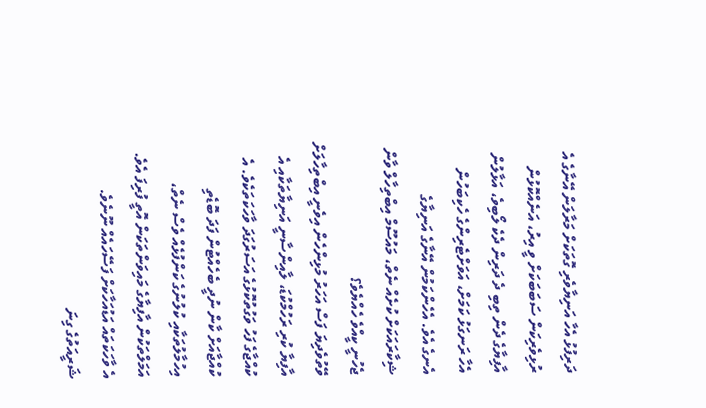ދަރިފުޅު އެހާ އަނިޔާވެރި ގޮތަކަށް މަރާލަން އޭނާގެ އެ ރުޅިވެރިކަން ސަބަބަކަށް ވީ އިރު، އަނެއްކޮޅުން އާފިޔާގެ ދެން ތިބި ދެ ދަރިން ދެކެ ލޯބިވެ، އަޅާލުން އެހާ ރަނގަޅު ކަމަށް، އަވަށްޓެރިންގެ ހެކިބަހުން އެނގެ އެވެ. އެހެންކަމުން އޭނާގެ އަނިޔާގެ ޝިކާރައަކަށް ކުށެއް ނެތް، މައުސޫމް އިބްތިހާލް ވާން ޖެހުނީ ކީއްވެ ހެއްޔެވެ؟
ވޭތުވެދިޔަ ފަސް އަހަރު މުޅިންހެން އިވެނީ އިބްތިހާލަށް އާފިޔާ ކުރި ރަހުމްކުޑަ، ލާއިންސާނީ އަނިޔާތަކާއި އެ ކުއްޖާގެ ފަހު ވަގުތުކޮޅުގެ އަސަރުގަދަ ވާހަކަތަކެވެ. އެ ކުއްޖާއަށް ކާން ނުދީ ބެހެއްޓުން ފަދަ ބޮޑެތި އިހުމާލުތަކާއި ކުލުނުގެ ކަންފުޅެއް ވެސް ނެތް، އަމަލްތަކުން އާފިޔާގެ މައިވަންތަކަން އޮތީ ފުރިފަ އެވެ. އެ ވާހަކަތައް އަޑުއަހާކަށް ފަސޭހައެއް ނޫނެވެ.
ޝަރީއަތުގެ ގިނަ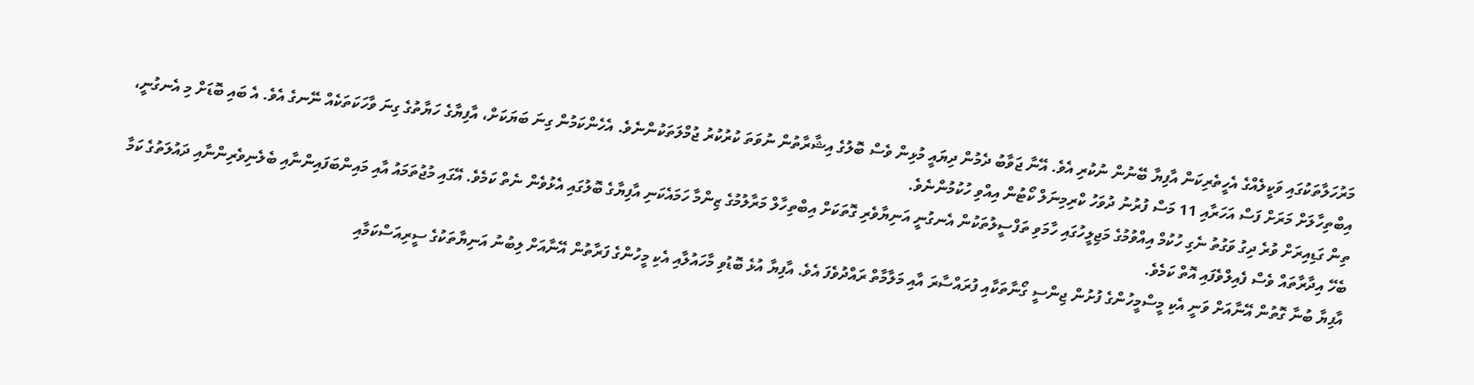މަރުހަލާތަކުގައި ވަކީލެއްގެ އެހީތެރިކަން އާފިޔާ ބޭނުން ނުކުރި އެވެ. އޭނާ ޖަވާބު ދެމުން ދިޔައީ މުޅިން ވެސް ބޮލުގެ އިޝާރާތުން ނުވަތަ ކުރުކުރު ޖުމްލަތަކުންނެވެ. އެހެންކަމުން ގިނަ ބަޔަކަށް، އާފިޔާގެ ހަޔާތުގެ ގިނަ ވާހަކަތަކެއް ނޭނގެ އެވެ. އެ ބައި ބޮޑަށް މި އެނގުނީ، އިބްތިހާލަށް މަރަށް ފަސް އަހަރާއި 11 މަސް ފުރުނު ދުވަހު ކްރިމިނަލް ކޯޓުން އިއްވި ހުކުމުންނެވެ.
ތިން ގަޑިއިރަށް ވުރެ ދިގު ވަގުތު ނެގި ހުކުމް އިއްވުމުގެ މަޖިލީހުގައި ހާމަވި ތަފްސީލުތަކުން އެނގުނީ އަނިޔާވެރި ގޮތަކަށް އިބްތިހާލް މަރާލުމުގެ ޒިންމާ ހަމައެކަނި އާފިޔާގެ ބޮލުގައި އެޅުވެން ނެތް ކަމެވެ. އޭގައި މުޖުތަމައު އާއި މައިންބަފައިންނާއި ބެލެނިވެރިންނާއި ދައުލަތުގެ ކަމާ ބެހޭ އިދާރާތައް ވެސް ފެއިލްވެފައި އޮތް ކަމެވެ.
އާފިޔާ ބުނާ ގޮތުން އޭނާއަށް ވަނީ އެކި މީސްމީހުންގެ ފުށުން ޖިންސީ ގޯނާތަކާއި ފުރައްސާރަ އާއި މަލާމާތް ރައްދުވެފަ އެވެ. އާފިޔާ އުޅެ ބޮޑުވި މާހައުލާއި އެކި މީހުންގެ ފަރާތުން އޭނާއަށް ލިބުނު އަނިޔާތަކުގެ ސީރިއަސްކަމާއި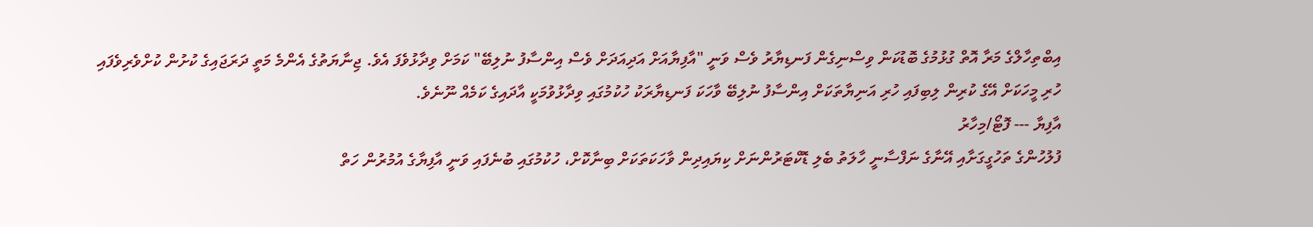އިބްތިހާލްގެ މަރާ އޮތް ގުޅުމުގެ ބޮޑުކަން ވިސްނިގެން ފަނޑިޔާރު ވެސް ވަނީ "އާފިޔާއަށް އަދިއަދަށް ވެސް އިންސާފު ނުލިބޭ" ކަމަށް ވިދާޅުވެފަ އެވެ. ޖިނާޔަތުގެ އެންމެ މަތީ ދަރަޖައިގެ ކުށުން ކުށްވެރިވެފައި ހުރި މީހަކަށް އޭގެ ކުރިން ލިބިފައި ހުރި އަނިޔާތަކަށް އިންސާފު ނުލިބޭ ވާހަކަ ފަނޑިޔާރަކު ހުކުމުގައި ވިދާޅުވުމަކީ އާދައިގެ ކަމެއް ނޫނެވެ.
އާފިޔާ --- ފޮޓޯ/މިހާރު
ފުލުހުންގެ ތަހުގީގަށާއި އޭނާގެ ނަފްސާނީ ހާލަތު ބެލި ޑޮކްޓަރުންނަށް ކިޔައިދިން ވާހަކަތަކަށް ބިނާކޮށް، ހުކުމުގައި ބުނެފައި ވަނީ އާފިޔާގެ އުމުރުން ހަތް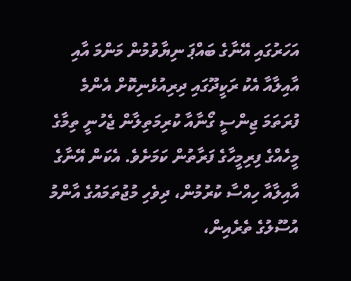އަހަރުގައި އޭނާގެ ބައްޕަ ނިޔާވުމުން މަންމަ އާއި އާއިލާއާ އެކު ރަކީދޫގައި ދިރިއުޅެނިކޮށް އެންމެ ފުރަތަމަ ޖިންސީ ގޯނާއާ ކުރިމަތިލާން ޖެހުނީ ތިމާގެ މީހެއްގެ ފިރިމީހާގެ ފަރާތުން ކަމަށެވެ. އެކަން އޭނާގެ އާއިލާއާ ހިއްސާ ކުރުމުން، ދިވެހި މުޖުތަމައުގެ އާންމު އުސޫލުގެ ތެރެއިން،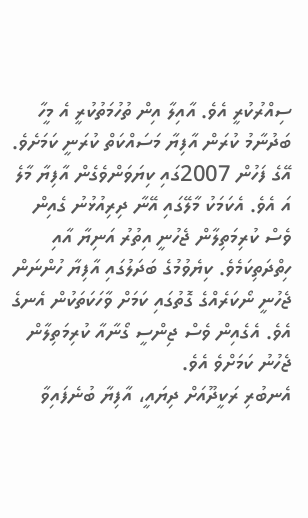ސިއްރުކުރީ އެވެ. އާއިލާ އިން ތުހުމަތުކުރީ އެ މީހާ ބަދުނާމު ކުރަން އާފިޔާ މަސައްކަތް ކުރަނީ ކަމަށެވެ.
އޭގެ ފަހުން 2007ގައި ކިޔަވަންވެގެން އާފިޔާ މާލެ އަ އެވެ. އެކަމަކު މާލޭގައި އޭނާ ދިރިއުޅުނު ގެއިން ވެސް ކުރިމަތިލާން ޖެހުނީ އިތުރު އަނިޔާ އާއި ހިތްދަތިކަމެވެ. ކިޔެވުމުގެ ބަދަލުގައި އާފިޔާ ހުންނަން ޖެހުނީ ނޯކަރެއްގެ ގޮތުގައި ކަމަށް ވާހަކަތަކުން އެނގެ އެވެ. އެގެއިން ވެސް ޖިންސީ ގޯނާއާ ކުރިމަތިލާން ޖެހުނު ކަމަށްވެ އެވެ.
އެނބުރި ރަކީދޫއަށް ދިޔައީ، އާފިޔާ ބުނެފައިވާ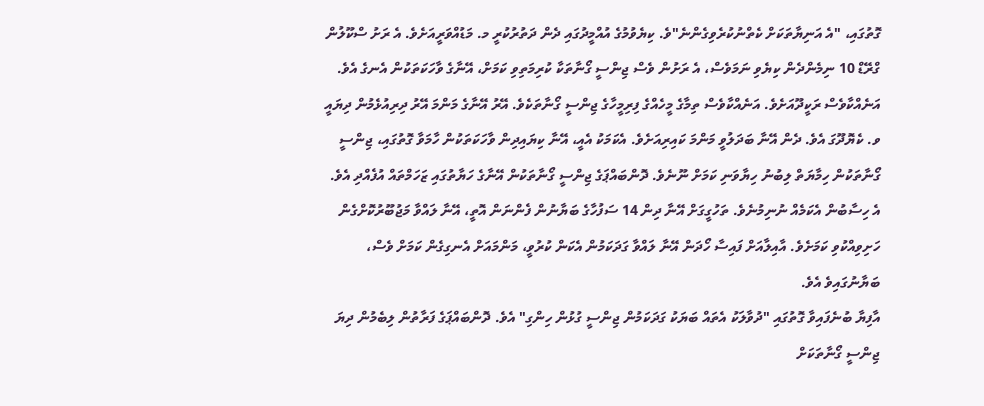ގޮތުގައި، "އެ އަނިޔާތަކަށް ކެތްނުކުރެވިގެންނެ"ވެ. ކިޔެވުމުގެ އުއްމީދުގައި ދެން ދަތުރުކުރީ މ. މަޑުއްވަރީއަށެވެ. އެ ރަށު ސްކޫލުން ގްރޭޑް 10 ނިމެންދެން ކިޔެވި ނަމަވެސް، އެ ރަށުން ވެސް ޖިންސީ ގޯނާތަކާ ކުރިމަތިވި ކަމަށް، އޭނާގެ ވާހަކަތަކުން އެނގެ އެވެ.
އަނެއްކާވެސް ރަކީދޫއަށެވެ. އަނެއްކާވެސް ތިމާގެ މީހެއްގެ ފިރިމީހާގެ ޖިންސީ ގޯނާތަކެވެ. އޭރު އޭނާގެ މަންމަ އޭރު ދިރިއުޅެމުން ދިޔައީ ވ. ކެޔޮދޫގަ އެވެ. ދެން އޭނާ ބަދަލުވީ މަންމަ ކައިރިއަށެވެ. އެކަމަކު އެއީ، އޭނާ ކިޔައިދިން ވާހަކަތަކުން ހާމަވާ ގޮތުގައި، ޖިންސީ ގޯނާތަކުން ހިމާޔަތް ލިބުނު ހިޔާވަނި ކަމަށް ނޫނެވެ. ދޮންބައްޕަގެ ޖިންސީ ގޯނާތަކުން އޭނާގެ ހަޔާތުގައި ޒަހަމްތައް އުފެއްދި އެވެ.
އެ ހިސާބުން އެކަމެއް ނުނިމުނެވެ. ތަހުގީގަށް އޭނާ ދިން 14 ސަފުހާގެ ބަޔާނުން ފެންނަން އޮތީ، އޭނާ ލައްވާ މަޖުބޫރުކޮށްގެން ހަށިވިއްކުވި ކަމަށެވެ. އާއިލާއަށް ފައިސާ ހޯދަން އޭނާ ލައްވާ ގަދަކަމުން އެކަން ކުރުވީ، މަންމައަށް އެނގިގެން ކަމަށް ވެސް، ބަޔާނުގައިވެ އެވެ.
އާފިޔާ ބުނެފައިވާ ގޮތުގައި "ދުވާލަކު އެތައް ބަޔަކު ގަދަކަމުން ޖިންސީ ގުޅުން ހިންގި" އެވެ. ދޮންބައްޕަގެ ފަރާތުން ލިބެމުން ދިޔަ ޖިންސީ ގޯނާތަކަށް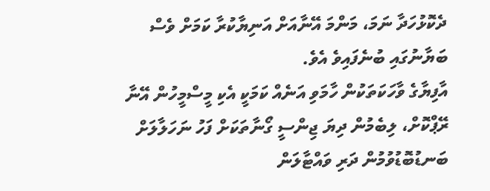ދެކޮޅުހަދާ ނަމަ، މަންމަ އޭނާއަށް އަނިޔާކުރާ ކަމަށް ވެސް ބަޔާނުގައި ބުނެފައިވެ އެވެ.
އާފިޔާގެ ވާހަކަތަކުން ހާމަވި އަނެއް ކަމަކީ އެކި މީސްމީހުން އޭނާ ރޭޕްކޮށް، ލިބެމުން ދިޔަ ޖިންސީ ގޯނާތަކަށް ފަހު ނަހަލާލަށް ބަނޑުބޮޑުވުމުން ދަރި ވައްޓާލަން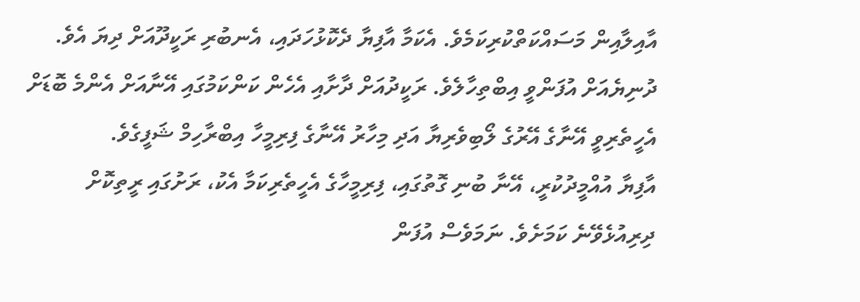އާއިލާއިން މަސައްކަތްކުރިކަމެވެ. އެކަމާ އާފިޔާ ދެކޮޅުހަދައި، އެނބުރި ރަކީދޫއަށް ދިޔަ އެވެ. ދުނިޔެއަށް އުފަންވީ އިބްތިހާލެވެ. ރަކީދުއަށް ދާށާއި އެހެން ކަންކަމުގައި އޭނާއަށް އެންމެ ބޮޑަށް އެހީތެރިވީ އޭނާގެ އޭރުގެ ލޯބިވެރިޔާ އަދި މިހާރު އޭނާގެ ފިރިމީހާ އިބްރާހިމް ޝަފީގެވެ.
އާފިޔާ އުއްމީދުކުރީ، އޭނާ ބުނި ގޮތުގައި، ފިރިމީހާގެ އެހީތެރިކަމާ އެކު، ރަށުގައި ރީތިކޮށް ދިރިއުޅެވޭނެ ކަމަށެވެ. ނަމަވެސް އުފަން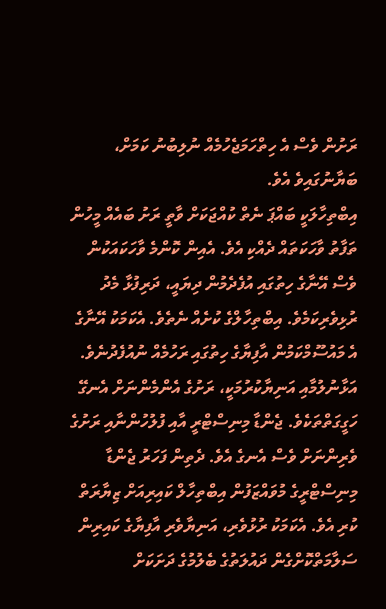ރަށުން ވެސް އެ ހިތްހަމަޖެހުމެއް ނުލިބުނު ކަމަށް، ބަޔާނުގައިވެ އެވެ.
އިބްތިހާލަކީ ބައްޕަ ނެތް ކުއްޖަކަށް ވާތީ ރަށު ބައެއް މީހުން ތަފާތު ވާހަކަތައް ދެއްކި އެވެ. އެއިން ކޮންމެ ވާހަކައަކުން ވެސް އޭނާގެ ހިތުގައި އުފެދެމުން ދިޔައީ، ދަރިފުޅާ މެދު ރުޅިވެރިކަމެވެ. އިބްތިހާލްގެ ކުށެއް ނެތެވެ. އެކަމަކު އޭނާގެ އެ މައުސޫމްކަމުން އާފިޔާގެ ހިތުގައި ރަހުމެއް ނުއުފެދުނެވެ. އަޅާނުލުމާއި އަނިޔާކުރުމަކީ، ރަށުގެ އެންމެންނަށް އެނގޭ ހަގީގަތްތަކެވެ. ޖެންޑާ މިނިސްޓްރީ އާއި ފުލުހުންނާއި ރަށުގެ ވެރިންނަށް ވެސް އެނގެ އެވެ. ދެތިން ފަހަރު ޖެންޑާ މިނިސްޓްރީގެ މުވައްޒަފުން އިބްތިހާލް ކައިރިއަށް ޒިޔާރަތް ކުރި އެވެ. އެކަމަކު ރުޅުވެރި، އަނިޔާވެރި އާފިޔާގެ ކައިރިން ސަލާމަތްކޮށްގެން ދައުލަތުގެ ބެލުމުގެ ދަށަކަށް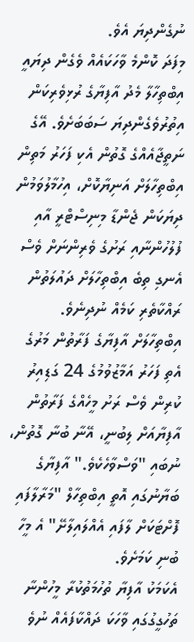ނުގެންދިޔަ އެވެ.
މިފަދަ ކޮންމެ ވާހަކައެއް ވެގެން ދިޔައީ އިބްތިހާލާ މެދު އާފިޔާގެ ރުޅިވެރިކަން އިތުރުވެގެންދިޔަ ސަބަބަށެވެ. އޭގެ ނަތީޖާއެއްގެ ގޮތުން އެކި ފަހަރު މަތިން އިބްތިހާލަށް އަނިޔާކޮށް، އިހުމާލުވަމުން ދިޔަކަން ޖެންޑާ މިނިސްޓްރީ އާއި ފުލުހުންނާއި ރަށުގެ ވެރިންނަށް ވެސް އެނގި ތިބެ އިބްތިހާލަށް ދައުލަތުން ރައްކާތެރި ކަމެއް ނުދިނެވެ.
އިބްތިހާލަށް އާފިޔާގެ ފަރާތުން މަރުގެ އެތި ފަހަރު އަމާޒުވުމުގެ 24 ގަޑިއިރު ކުރިން ވެސް ރަށު މީހެއްގެ ފަރާތުން އާފިޔާއަށް ލިބުނީ، އޭނާ ބުނާ ގޮތުން، ނުބައި "ވަސްވާހެކެވެ." އާފިޔާގެ ބަޔާނުގައި އޮތީ އިބްތިހާލް "މަރާލާފައި ފޮށްޓަކަށް ލާފައި އެއްލައިލާށޭ" އެ މީހާ ބުނި ކަމަށެވެ.
އެކަމަކު އާފިޔާ ތުހުމަތުކުރާ މީހުންނާ ތަހުގީގުގައި ވާހަކަ ދައްކާފައެއް ނުވެ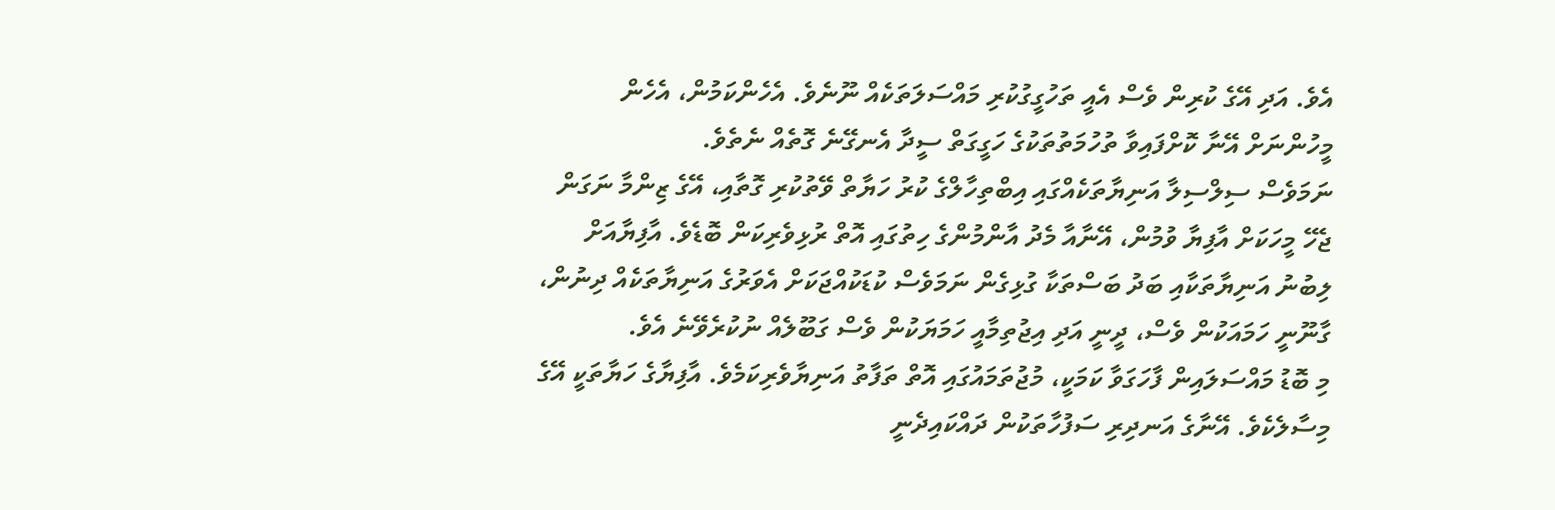އެވެ. އަދި އޭގެ ކުރިން ވެސް އެއީ ތަހުގީގުކުރި މައްސަލަތަކެއް ނޫނެވެ. އެހެންކަމުން، އެހެން މީހުންނަށް އޭނާ ކޮށްފައިވާ ތުހުމަތުތަކުގެ ހަގީގަތް ސީދާ އެނގޭނެ ގޮތެއް ނެތެވެ.
ނަމަވެސް ސިލްސިލާ އަނިޔާތަކެއްގައި އިބްތިހާލްގެ ކުރު ހަޔާތް ވޭތުކުރި ގޮތާއި، އޭގެ ޒިންމާ ނަގަން ޖެހޭ މީހަކަށް އާފިޔާ ވުމުން، އޭނާއާ މެދު އާންމުންގެ ހިތުގައި އޮތް ރުޅިވެރިކަން ބޮޑެވެ. އާފިޔާއަށް ލިބުނު އަނިޔާތަކާއި ބަދު ބަސްތަކާ ގުޅިގެން ނަމަވެސް ކުޑަކުއްޖަކަށް އެވަރުގެ އަނިޔާތަކެއް ދިނުން، ގާނޫނީ ހަމައަކުން ވެސް، ދީނީ އަދި އިޖުތިމާއީ ހަމަޔަކުން ވެސް ގަބޫލެއް ނުކުރެވޭނެ އެވެ.
މި ބޮޑު މައްސަލައިން ފާހަގަވާ ކަމަކީ، މުޖުތަމައުގައި އޮތް ތަފާތު އަނިޔާވެރިކަމެވެ. އާފިޔާގެ ހަޔާތަކީ އޭގެ މިސާލެކެވެ. އޭނާގެ އަނދިރި ސަފުހާތަކުން ދައްކައިދެނީ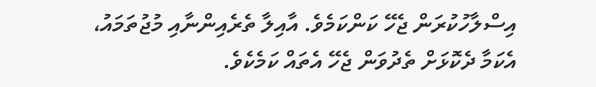އިސްލާހުކުރަން ޖެހޭ ކަންކަމެވެ. އާއިލާ ތެރެއިންނާއި މުޖުތަމައު، އެކަމާ ދެކޮޅަށް ތެދުވަން ޖެހޭ އެތައް ކަމެކެވެ.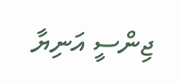ޖިންސީ އަނިޔާ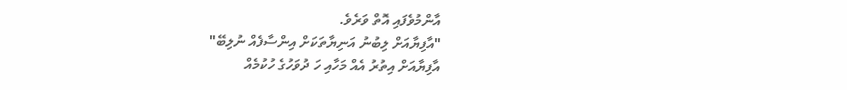އާންމުވެފައި އޮތް ވަރެވެ.
"އާފިޔާއަށް ލިބުނު އަނިޔާތަކަށް އިންސާފެއް ނުލިބޭ"
އާފިޔާއަށް އިތުރު އެއް މަހާއި ހަ ދުވަހުގެ ހުކުމެއް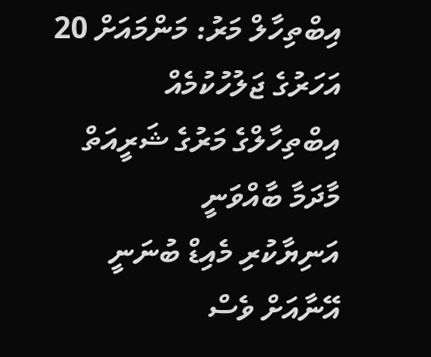އިބްތިހާލް މަރު: މަންމައަށް 20 އަހަރުގެ ޖަލުހުކުމެއް
އިބްތިހާލްގެ މަރުގެ ޝަރީއަތް މާދަމާ ބާއްވަނީ
އަނިޔާކުރި މެއިޑް ބުނަނީ އޭނާއަށް ވެސް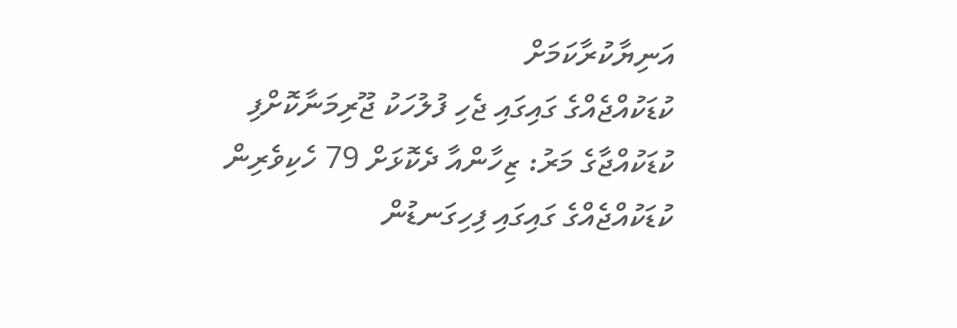އަނިޔާކުރާކަމަށް
ކުޑަކުއްޖެއްގެ ގައިގައި ޖެހި ފުލުހަކު ޖޫރިމަނާކޮށްފި
ކުޑަކުއްޖާގެ މަރު: ޒިހާންއާ ދެކޮޅަށް 79 ހެކިވެރިން
ކުޑަކުއްޖެއްގެ ގައިގައި ފިހިގަނޑުން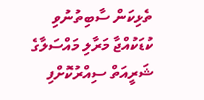ތެޅިކަން ސާބިތުނުވި
ކުޑަކުއްޖާ މަރާލި މައްސަލާގެ ޝަރީއަތް ސިއްރުކޮށްފި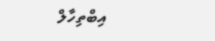އިބްތިހާލް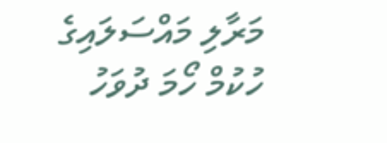މަރާލި މައްސަލައިގެ ހުކުމް ހޯމަ ދުވަހު